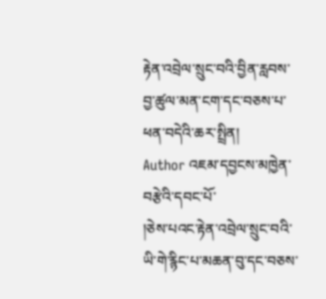རྟེན་འབྲེལ་སྲུང་བའི་བྱིན་རླབས་བྱ་ཚུལ་མན་ངག་དང་བཅས་པ་ཕན་བདེའི་ཆར་སྤྲིན།
Author འཇམ་དབྱངས་མཁྱེན་བརྩེའི་དབང་པོ་
།ཅེས་པའང་རྟེན་འབྲེལ་སྲུང་བའི་ཡི་གེ་རྙིང་པ་མཆན་བུ་དང་བཅས་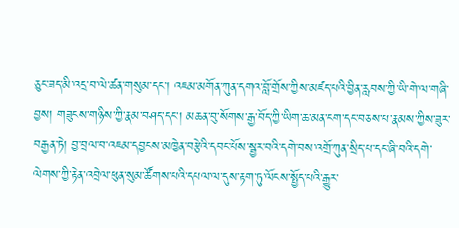ཅུང་ཟད་མི་འདྲ་བ་ལེ་ཚན་གསུམ་དང་། འཇམ་མགོན་ཀུན་དགའ་བློ་གྲོས་ཀྱིས་མཛད་པའི་བྱིན་རླབས་ཀྱི་ཡི་གེ་ལ་གཞི་བྱས། གཟུངས་གཉིས་ཀྱི་རྣམ་བཤད་དང་། མཆན་བུ་སོགས་རྒྱ་བོད་ཀྱི་ཡིག་ཆ་མན་ངག་དང་བཅས་པ་རྣམས་ཀྱིས་ཟུར་བརྒྱན་ཏེ། བྱ་བྲལ་བ་འཇམ་དབྱངས་མཁྱེན་བརྩེའི་དབང་པོས་སྦྱར་བའི་དགེ་བས་འགྲོ་ཀུན་སྲིད་པ་དང་ཞི་བའི་དགེ་ལེགས་ཀྱི་རྟེན་འབྲེལ་ཕུན་སུམ་ཚོགས་པའི་དཔལ་ལ་དུས་རྟག་ཏུ་ལོངས་སྤྱོད་པའི་རྒྱུར་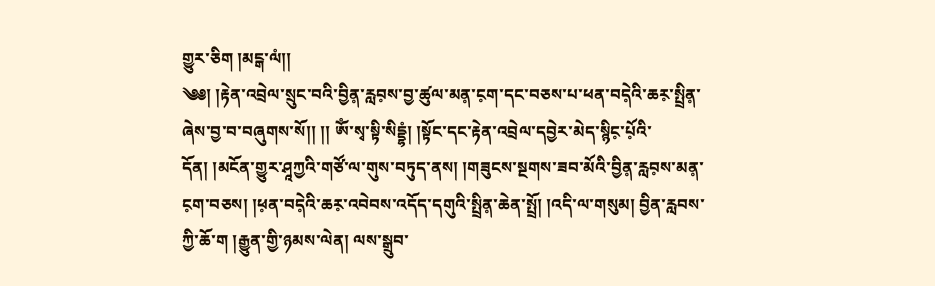གྱུར་ཅིག །མངྒ་ལཾ།།
༄༅། །རྟེན་འབྲེལ་སྲུང་བའི་བྱིན༷་རླབ༷ས་བྱ་ཚུལ་མན༷་ང༷ག་དང་བཅས་པ་ཕན་བདེ༷འི་ཆར༷་སྤྲིན༷་ཞེས་བྱ་བ་བཞུགས་སོ།། །། ཨོཾ་སྭ་སྟི་སིདྡྷཾ། །སྟོང་དང་རྟེན་འབྲེལ་དབྱེར་མེད་སྙིང༷་པོ༷འི་དོན། །མངོན་གྱུར་ཤཱཀྱའི་གཙོ་ལ་གུས་བཏུད་ནས། །གཟུངས་སྔགས་ཟབ་མོའི་བྱིན༷་རླབ༷ས་མན༷་ང༷ག་བཅས། །ཕ༷ན་བདེ༷འི་ཆར༷་འབེབས་འདོད་དགུའི་སྤྲིན༷་ཆེན་སྤྲོ། །འདི་ལ་གསུམ། བྱིན་རླབས་ཀྱི་ཆོ་ག །རྒྱུན་གྱི་ཉམས་ལེན། ལས་སྒྲུབ་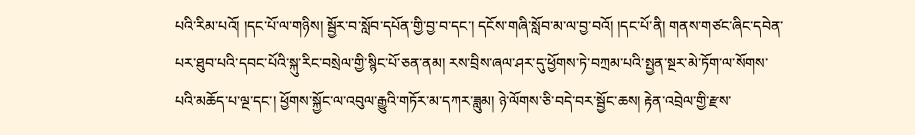པའི་རིམ་པའོ། །དང་པོ་ལ་གཉིས། སྦྱོར་བ་སློབ་དཔོན་གྱི་བྱ་བ་དང་། དངོས་གཞི་སློབ་མ་ལ་བྱ་བའོ། །དང་པོ་ནི། གནས་གཙང་ཞིང་དབེན་པར་ཐུབ་པའི་དབང་པོའི་སྐུ་རིང་བསྲེལ་གྱི་སྙིང་པོ་ཅན་ནམ། རས་བྲིས་ཞལ་ཤར་དུ་ཕྱོགས་ཏེ་བཀྲམ་པའི་སྤྱན་སྔར་མེ་ཏོག་ལ་སོགས་པའི་མཆོད་པ་ལྔ་དང་། ཕྱོགས་སྐྱོང་ལ་འབུལ་རྒྱུའི་གཏོར་མ་དཀར་ཟླུམ། ཉེ་ལོགས་ཅི་བདེ་བར་སྦྱོང་ཆས། རྟེན་འབྲེལ་གྱི་རྫས་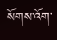སོགས་འོག་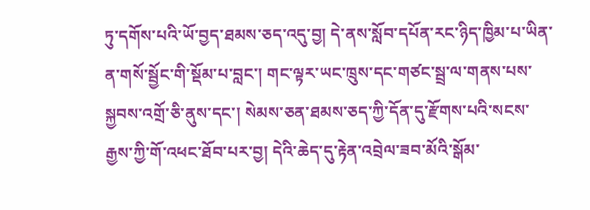ཏུ་དགོས་པའི་ཡོ་བྱད་ཐམས་ཅད་འདུ་བྱ། དེ་ནས་སློབ་དཔོན་རང་ཉིད་ཁྱིམ་པ་ཡིན་ན་གསོ་སྦྱོང་གི་སྡོམ་པ་བླང་། གང་ལྟར་ཡང་ཁྲུས་དང་གཙང་སྦྲ་ལ་གནས་པས་སྐྱབས་འགྲོ་ཅི་ནུས་དང་། སེམས་ཅན་ཐམས་ཅད་ཀྱི་དོན་དུ་རྫོགས་པའི་སངས་རྒྱས་ཀྱི་གོ་འཕང་ཐོབ་པར་བྱ། དེའི་ཆེད་དུ་རྟེན་འབྲེལ་ཟབ་མོའི་སྒོམ་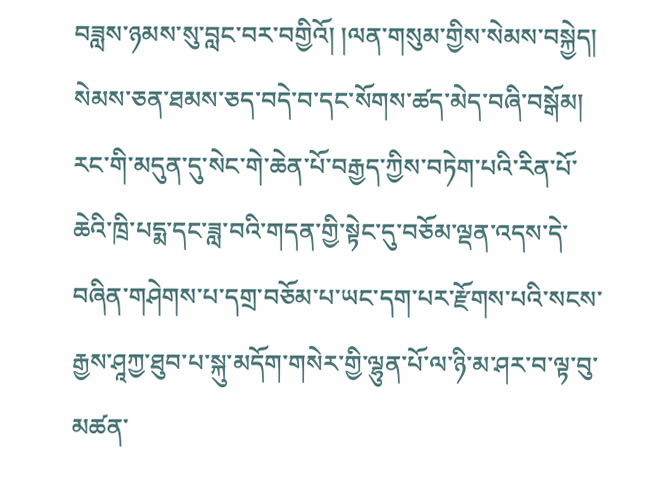བཟླས་ཉམས་སུ་བླང་བར་བགྱིའོ། །ལན་གསུམ་གྱིས་སེམས་བསྐྱེད། སེམས་ཅན་ཐམས་ཅད་བདེ་བ་དང་སོགས་ཚད་མེད་བཞི་བསྒོམ། རང་གི་མདུན་དུ་སེང་གེ་ཆེན་པོ་བརྒྱད་ཀྱིས་བཏེག་པའི་རིན་པོ་ཆེའི་ཁྲི་པདྨ་དང་ཟླ་བའི་གདན་གྱི་སྟེང་དུ་བཅོམ་ལྡན་འདས་དེ་བཞིན་གཤེགས་པ་དགྲ་བཅོམ་པ་ཡང་དག་པར་རྫོགས་པའི་སངས་རྒྱས་ཤཱཀྱ་ཐུབ་པ་སྐུ་མདོག་གསེར་གྱི་ལྷུན་པོ་ལ་ཉི་མ་ཤར་བ་ལྟ་བུ་མཚན་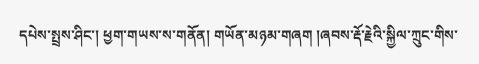དཔེས་སྤྲས་ཤིང་། ཕྱག་གཡས་ས་གནོན། གཡོན་མཉམ་གཞག །ཞབས་རྡོ་རྗེའི་སྐྱིལ་ཀྲུང་གིས་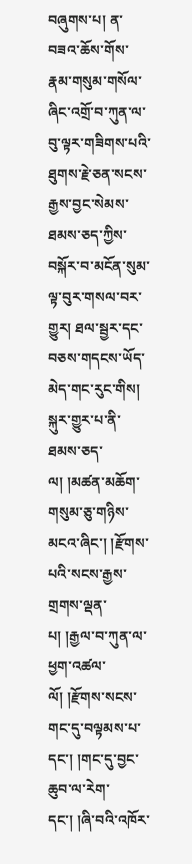བཞུགས་པ། ན་བཟའ་ཆོས་གོས་རྣམ་གསུམ་གསོལ་ཞིང་འགྲོ་བ་ཀུན་ལ་བུ་ལྟར་གཟིགས་པའི་ཐུགས་རྗེ་ཅན་སངས་རྒྱས་བྱང་སེམས་ཐམས་ཅད་ཀྱིས་བསྐོར་བ་མངོན་སུམ་ལྟ་བུར་གསལ་བར་གྱུར། ཐལ་སྦྱར་དང་བཅས་གདངས་ཡོད་མེད་གང་རུང་གིས། སྐུར་གྱུར་པ་ནི་ཐམས་ཅད་ལ། །མཚན་མཆོག་གསུམ་ཅུ་གཉིས་མངའ་ཞིང་། །རྫོགས་པའི་སངས་རྒྱས་གྲགས་ལྡན་པ། །རྒྱལ་བ་ཀུན་ལ་ཕྱག་འཚལ་ལོ། །རྫོགས་སངས་གང་དུ་བལྟམས་པ་དང་། །གང་དུ་བྱང་ཆུབ་ལ་རེག་དང་། །ཞི་བའི་འཁོར་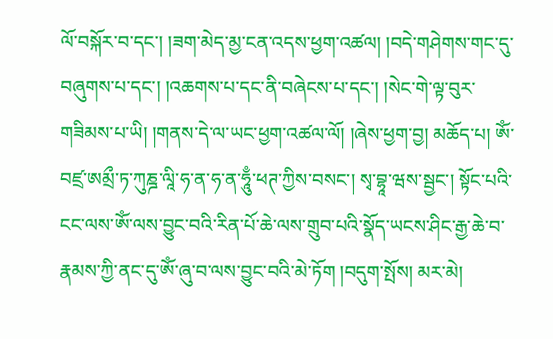ལོ་བསྐོར་བ་དང་། །ཟག་མེད་མྱ་ངན་འདས་ཕྱག་འཚལ། །བདེ་གཤེགས་གང་དུ་བཞུགས་པ་དང་། །འཆགས་པ་དང་ནི་བཞེངས་པ་དང་། །སེང་གེ་ལྟ་བུར་གཟིམས་པ་ཡི། །གནས་དེ་ལ་ཡང་ཕྱག་འཚལ་ལོ། །ཞེས་ཕྱག་བྱ། མཆོད་པ། ཨོཾ་བཛྲ་ཨམྲྀ་ཏ་ཀུཎྜ་ལཱི་ཧ་ན་ཧ་ན་ཧཱུྃ་ཕཊ་ཀྱིས་བསང་། སྭ་བྷཱ་ཝས་སྦྱང་། སྟོང་པའི་ངང་ལས་ཨོཾ་ལས་བྱུང་བའི་རིན་པོ་ཆེ་ལས་གྲུབ་པའི་སྣོད་ཡངས་ཤིང་རྒྱ་ཆེ་བ་རྣམས་ཀྱི་ནང་དུ་ཨོཾ་ཞུ་བ་ལས་བྱུང་བའི་མེ་ཏོག །བདུག་སྤོས། མར་མེ།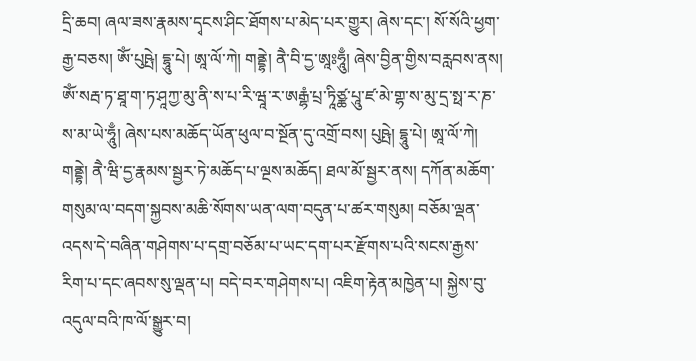དྲི་ཆབ། ཞལ་ཟས་རྣམས་དྭངས་ཤིང་ཐོགས་པ་མེད་པར་གྱུར། ཞེས་དང་། སོ་སོའི་ཕྱག་རྒྱ་བཅས། ཨོཾ་པུཥྤེ། དྷཱུ་པེ། ཨཱ་ལོ་ཀེ། གནྡྷེ། ནཻ་བི་དྱ་ཨཱཿཧཱུྃ། ཞེས་བྱིན་གྱིས་བརླབས་ནས། ཨོཾ་སརྦ་ཏ་ཐཱ་ག་ཏ་ཤཱཀྱ་མུ་ནི་ས་པ་རི་ཝཱ་ར་ཨརྒྷཾ་པྲ་ཏཱིཙྪ་པཱུ་ཛ་མེ་གྷ་ས་མུ་དྲ་སྥ་ར་ཎ་ས་མ་ཡེ་ཧཱུྃ། ཞེས་པས་མཆོད་ཡོན་ཕུལ་བ་སྔོན་དུ་འགྲོ་བས། པུཥྤེ། དྷཱུ་པེ། ཨཱ་ལོ་ཀེ། གནྡྷེ། ནཻ་ཝི་དྱ་རྣམས་སྦྱར་ཏེ་མཆོད་པ་ལྔས་མཆོད། ཐལ་མོ་སྦྱར་ནས། དཀོན་མཆོག་གསུམ་ལ་བདག་སྐྱབས་མཆི་སོགས་ཡན་ལག་བདུན་པ་ཚར་གསུམ། བཅོམ་ལྡན་འདས་དེ་བཞིན་གཤེགས་པ་དགྲ་བཅོམ་པ་ཡང་དག་པར་རྫོགས་པའི་སངས་རྒྱས་རིག་པ་དང་ཞབས་སུ་ལྡན་པ། བདེ་བར་གཤེགས་པ། འཇིག་རྟེན་མཁྱེན་པ། སྐྱེས་བུ་འདུལ་བའི་ཁ་ལོ་སྒྱུར་བ།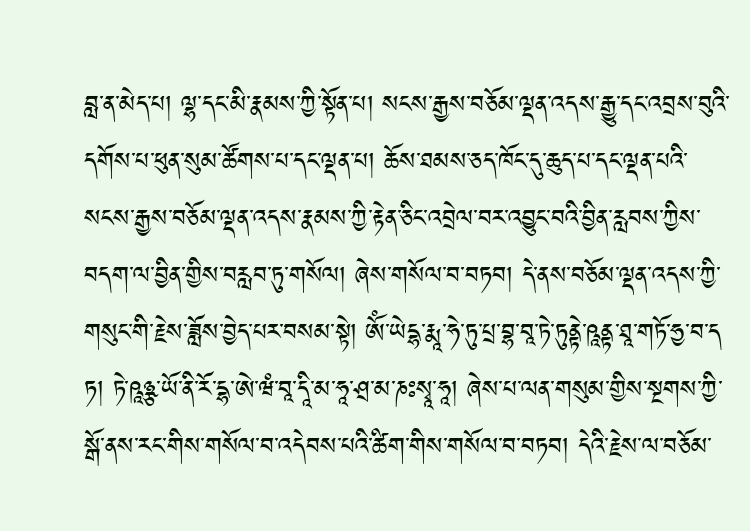བླ་ན་མེད་པ། ལྷ་དང་མི་རྣམས་ཀྱི་སྟོན་པ། སངས་རྒྱས་བཅོམ་ལྡན་འདས་རྒྱུ་དང་འབྲས་བུའི་དགོས་པ་ཕུན་སུམ་ཚོགས་པ་དང་ལྡན་པ། ཆོས་ཐམས་ཅད་ཁོང་དུ་ཆུད་པ་དང་ལྡན་པའི་སངས་རྒྱས་བཅོམ་ལྡན་འདས་རྣམས་ཀྱི་རྟེན་ཅིང་འབྲེལ་བར་འབྱུང་བའི་བྱིན་རླབས་ཀྱིས་བདག་ལ་བྱིན་གྱིས་བརླབ་ཏུ་གསོལ། ཞེས་གསོལ་བ་བཏབ། དེ་ནས་བཅོམ་ལྡན་འདས་ཀྱི་གསུང་གི་རྗེས་ཟློས་བྱེད་པར་བསམ་སྟེ། ཨོཾ་ཡེདྷ་རྨཱ་ཧེ་ཏུ་པྲ་བྷ་བཱ་ཏེ་ཏུནྟེ་ཥཱནྟ་ཐཱ་གཏོ་ཧྱ་བ་ད ཏ། ཏེ་ཥཱཉྩ་ཡོ་ནི་རོ་དྷ་ཨེ་ཝཾ་བཱ་དཱི་མ་ཧཱ་ཤྲ་མ་ཎཿསྭཱ་ཧཱ། ཞེས་པ་ལན་གསུམ་གྱིས་སྔགས་ཀྱི་སྒོ་ནས་རང་གིས་གསོལ་བ་འདེབས་པའི་ཚིག་གིས་གསོལ་བ་བཏབ། དེའི་རྗེས་ལ་བཅོམ་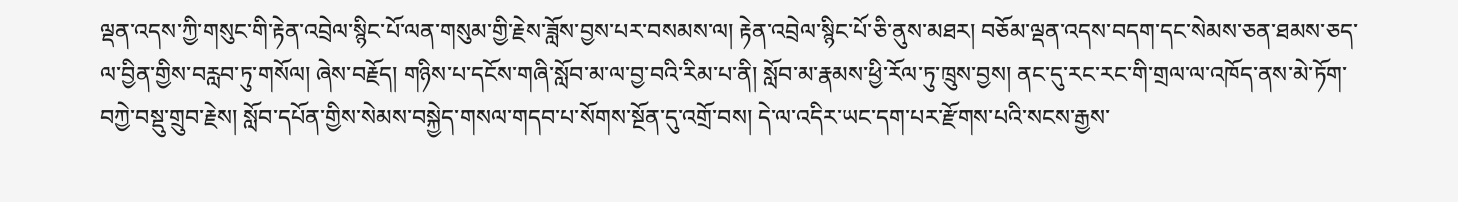ལྡན་འདས་ཀྱི་གསུང་གི་རྟེན་འབྲེལ་སྙིང་པོ་ལན་གསུམ་གྱི་རྗེས་ཟློས་བྱས་པར་བསམས་ལ། རྟེན་འབྲེལ་སྙིང་པོ་ཅི་ནུས་མཐར། བཅོམ་ལྡན་འདས་བདག་དང་སེམས་ཅན་ཐམས་ཅད་ལ་བྱིན་གྱིས་བརླབ་ཏུ་གསོལ། ཞེས་བརྗོད། གཉིས་པ་དངོས་གཞི་སློབ་མ་ལ་བྱ་བའི་རིམ་པ་ནི། སློབ་མ་རྣམས་ཕྱི་རོལ་ཏུ་ཁྲུས་བྱས། ནང་དུ་རང་རང་གི་གྲལ་ལ་འཁོད་ནས་མེ་ཏོག་བཀྱེ་བསྡུ་གྲུབ་རྗེས། སློབ་དཔོན་གྱིས་སེམས་བསྐྱེད་གསལ་གདབ་པ་སོགས་སྔོན་དུ་འགྲོ་བས། དེ་ལ་འདིར་ཡང་དག་པར་རྫོགས་པའི་སངས་རྒྱས་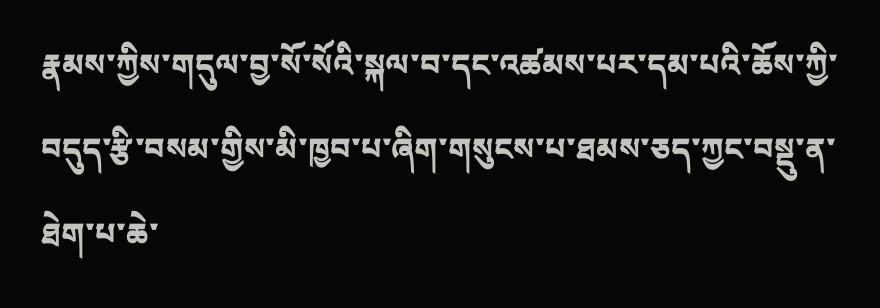རྣམས་ཀྱིས་གདུལ་བྱ་སོ་སོའི་སྐལ་བ་དང་འཚམས་པར་དམ་པའི་ཆོས་ཀྱི་བདུད་རྩི་བསམ་གྱིས་མི་ཁྱབ་པ་ཞིག་གསུངས་པ་ཐམས་ཅད་ཀྱང་བསྡུ་ན་ཐེག་པ་ཆེ་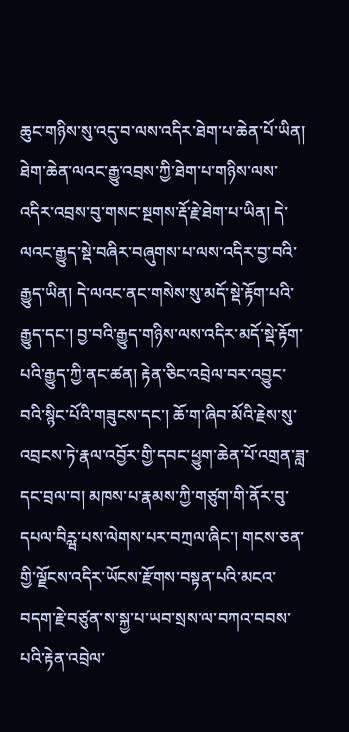ཆུང་གཉིས་སུ་འདུ་བ་ལས་འདིར་ཐེག་པ་ཆེན་པོ་ཡིན། ཐེག་ཆེན་ལའང་རྒྱུ་འབྲས་ཀྱི་ཐེག་པ་གཉིས་ལས་འདིར་འབྲས་བུ་གསང་སྔགས་རྡོ་རྗེ་ཐེག་པ་ཡིན། དེ་ལའང་རྒྱུད་སྡེ་བཞིར་བཞུགས་པ་ལས་འདིར་བྱ་བའི་རྒྱུད་ཡིན། དེ་ལའང་ནང་གསེས་སུ་མདོ་སྡེ་རྟོག་པའི་རྒྱུད་དང་། བྱ་བའི་རྒྱུད་གཉིས་ལས་འདིར་མདོ་སྡེ་རྟོག་པའི་རྒྱུད་ཀྱི་ནང་ཚན། རྟེན་ཅིང་འབྲེལ་བར་འབྱུང་བའི་སྙིང་པོའི་གཟུངས་དང་། ཆོ་ག་ཞིབ་མོའི་རྗེས་སུ་འབྲངས་ཏེ་རྣལ་འབྱོར་གྱི་དབང་ཕྱུག་ཆེན་པོ་འགྲན་ཟླ་དང་བྲལ་བ། མཁས་པ་རྣམས་ཀྱི་གཙུག་གི་ནོར་བུ་དཔལ་བིཪྺ་པས་ལེགས་པར་བཀྲལ་ཞིང་། གངས་ཅན་གྱི་ལྗོངས་འདིར་ཡོངས་རྫོགས་བསྟན་པའི་མངའ་བདག་རྗེ་བཙུན་ས་སྐྱ་པ་ཡབ་སྲས་ལ་བཀའ་བབས་པའི་རྟེན་འབྲེལ་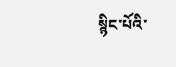སྙིང་པོའི་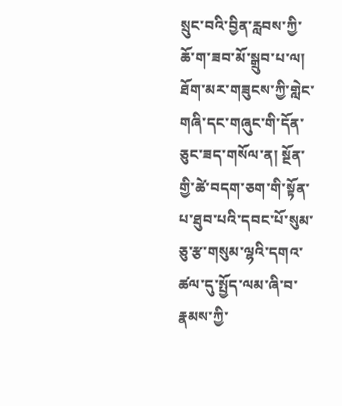སྲུང་བའི་བྱིན་རླབས་ཀྱི་ཆོ་ག་ཟབ་མོ་སྒྲུབ་པ་ལ། ཐོག་མར་གཟུངས་ཀྱི་གླེང་གཞི་དང་གཞུང་གི་དོན་ཅུང་ཟད་གསོལ་ན། སྔོན་གྱི་ཚེ་བདག་ཅག་གི་སྟོན་པ་ཐུབ་པའི་དབང་པོ་སུམ་ཅུ་རྩ་གསུམ་ལྷའི་དགའ་ཚལ་དུ་སྤྱོད་ལམ་ཞི་བ་རྣམས་ཀྱི་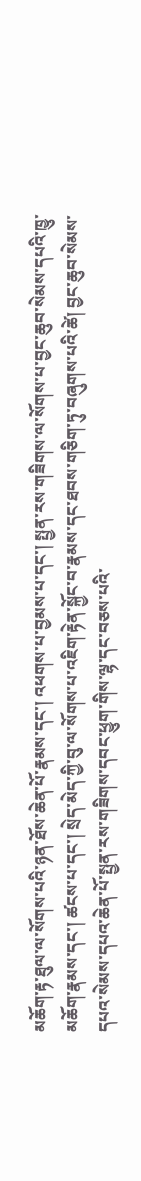མཆོག་རྟ་ཐུལ་ལ་སོགས་པའི་ཉན་ཐོས་ཆེན་པོ་རྣམས་དང་། འཕགས་པ་བྱམས་པ་དང་། སྤྱན་རས་གཟིགས་ལ་སོགས་པ་བྱང་ཆུབ་སེམས་དཔའི་ཁྱུ་མཆོག་རྣམས་དང་། ཚངས་པ་དང་། སྲེད་མེད་ཀྱི་བུ་ལ་སོགས་པ་འཇིག་རྟེན་སྐྱོང་བ་རྣམས་དང་ཐབས་གཅིག་ཏུ་བཞུགས་པའི་ཚེ། བྱང་ཆུབ་སེམས་དཔའ་སེམས་དཔའ་ཆེན་པོ་སྤྱན་རས་གཟིགས་དབང་ཕྱུག་གིས་ལྷ་དང་བཅས་པའི་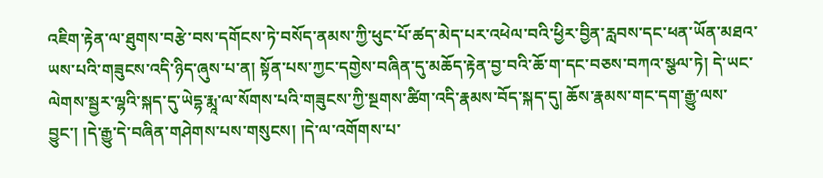འཇིག་རྟེན་ལ་ཐུགས་བརྩེ་བས་དགོངས་ཏེ་བསོད་ནམས་ཀྱི་ཕུང་པོ་ཚད་མེད་པར་འཕེལ་བའི་ཕྱིར་བྱིན་རླབས་དང་ཕན་ཡོན་མཐའ་ཡས་པའི་གཟུངས་འདི་ཉིད་ཞུས་པ་ན། སྟོན་པས་ཀྱང་དགྱེས་བཞིན་དུ་མཆོད་རྟེན་བྱ་བའི་ཆོ་ག་དང་བཅས་བཀའ་སྩལ་ཏེ། དེ་ཡང་ལེགས་སྦྱར་ལྷའི་སྐད་དུ་ཡེདྷ་རྨཱ་ལ་སོགས་པའི་གཟུངས་ཀྱི་སྔགས་ཚིག་འདི་རྣམས་བོད་སྐད་དུ། ཆོས་རྣམས་གང་དག་རྒྱུ་ལས་བྱུང་། །དེ་རྒྱུ་དེ་བཞིན་གཤེགས་པས་གསུངས། །དེ་ལ་འགོགས་པ་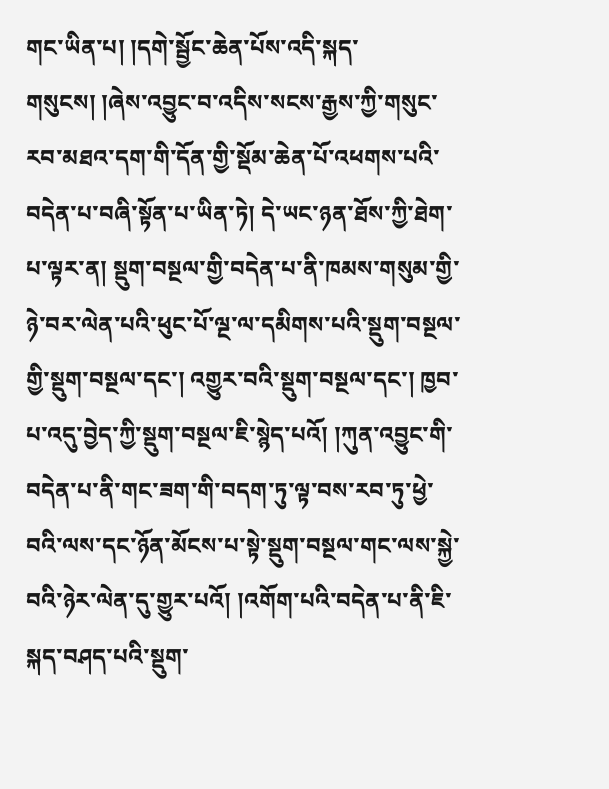གང་ཡིན་པ། །དགེ་སྦྱོང་ཆེན་པོས་འདི་སྐད་གསུངས། །ཞེས་འབྱུང་བ་འདིས་སངས་རྒྱས་ཀྱི་གསུང་རབ་མཐའ་དག་གི་དོན་གྱི་སྡོམ་ཆེན་པོ་འཕགས་པའི་བདེན་པ་བཞི་སྟོན་པ་ཡིན་ཏེ། དེ་ཡང་ཉན་ཐོས་ཀྱི་ཐེག་པ་ལྟར་ན། སྡུག་བསྔལ་གྱི་བདེན་པ་ནི་ཁམས་གསུམ་གྱི་ཉེ་བར་ལེན་པའི་ཕུང་པོ་ལྔ་ལ་དམིགས་པའི་སྡུག་བསྔལ་གྱི་སྡུག་བསྔལ་དང་། འགྱུར་བའི་སྡུག་བསྔལ་དང་། ཁྱབ་པ་འདུ་བྱེད་ཀྱི་སྡུག་བསྔལ་ཇི་སྙེད་པའོ། །ཀུན་འབྱུང་གི་བདེན་པ་ནི་གང་ཟག་གི་བདག་ཏུ་ལྟ་བས་རབ་ཏུ་ཕྱེ་བའི་ལས་དང་ཉོན་མོངས་པ་སྟེ་སྡུག་བསྔལ་གང་ལས་སྐྱེ་བའི་ཉེར་ལེན་དུ་གྱུར་པའོ། །འགོག་པའི་བདེན་པ་ནི་ཇི་སྐད་བཤད་པའི་སྡུག་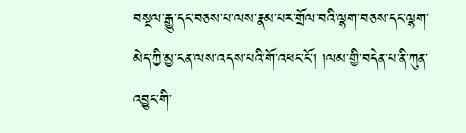བསྔལ་རྒྱུ་དང་བཅས་པ་ལས་རྣམ་པར་གྲོལ་བའི་ལྷག་བཅས་དང་ལྷག་མེད་ཀྱི་མྱ་ངན་ལས་འདས་པའི་གོ་འཕང་ངོ་། །ལམ་གྱི་བདེན་པ་ནི་ཀུན་འབྱུང་གི་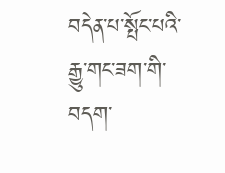བདེན་པ་སྤོང་པའི་རྒྱུ་གང་ཟག་གི་བདག་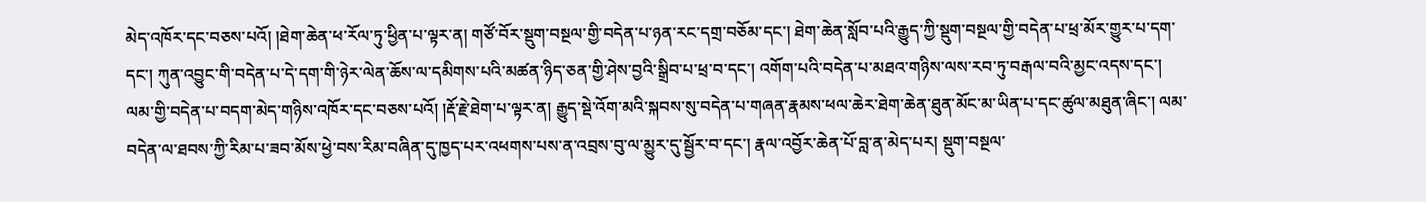མེད་འཁོར་དང་བཅས་པའོ། །ཐེག་ཆེན་ཕ་རོལ་ཏུ་ཕྱིན་པ་ལྟར་ན། གཙོ་བོར་སྡུག་བསྔལ་གྱི་བདེན་པ་ཉན་རང་དགྲ་བཅོམ་དང་། ཐེག་ཆེན་སློབ་པའི་རྒྱུད་ཀྱི་སྡུག་བསྔལ་གྱི་བདེན་པ་ཕྲ་མོར་གྱུར་པ་དག་དང་། ཀུན་འབྱུང་གི་བདེན་པ་དེ་དག་གི་ཉེར་ལེན་ཆོས་ལ་དམིགས་པའི་མཚན་ཉིད་ཅན་གྱི་ཤེས་བྱའི་སྒྲིབ་པ་ཕྲ་བ་དང་། འགོག་པའི་བདེན་པ་མཐའ་གཉིས་ལས་རབ་ཏུ་བརྒལ་བའི་མྱང་འདས་དང་། ལམ་གྱི་བདེན་པ་བདག་མེད་གཉིས་འཁོར་དང་བཅས་པའོ། །རྡོ་རྗེ་ཐེག་པ་ལྟར་ན། རྒྱུད་སྡེ་འོག་མའི་སྐབས་སུ་བདེན་པ་གཞན་རྣམས་ཕལ་ཆེར་ཐེག་ཆེན་ཐུན་མོང་མ་ཡིན་པ་དང་ཚུལ་མཐུན་ཞིང་། ལམ་བདེན་ལ་ཐབས་ཀྱི་རིམ་པ་ཟབ་མོས་ཕྱེ་བས་རིམ་བཞིན་དུ་ཁྱད་པར་འཕགས་པས་ན་འབྲས་བུ་ལ་མྱུར་དུ་སྦྱོར་བ་དང་། རྣལ་འབྱོར་ཆེན་པོ་བླ་ན་མེད་པར། སྡུག་བསྔལ་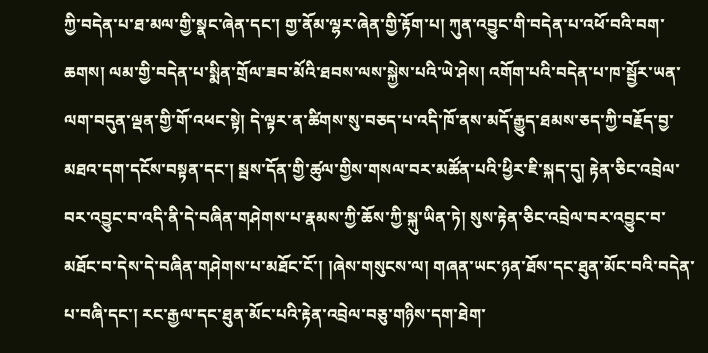ཀྱི་བདེན་པ་ཐ་མལ་གྱི་སྣང་ཞེན་དང་། གྱ་ནོམ་ལྷར་ཞེན་གྱི་རྟོག་པ། ཀུན་འབྱུང་གི་བདེན་པ་འཕོ་བའི་བག་ཆགས། ལམ་གྱི་བདེན་པ་སྨིན་གྲོལ་ཟབ་མོའི་ཐབས་ལས་སྐྱེས་པའི་ཡེ་ཤེས། འགོག་པའི་བདེན་པ་ཁ་སྦྱོར་ཡན་ལག་བདུན་ལྡན་གྱི་གོ་འཕང་སྟེ། དེ་ལྟར་ན་ཚིགས་སུ་བཅད་པ་འདི་ཁོ་ནས་མདོ་རྒྱུད་ཐམས་ཅད་ཀྱི་བརྗོད་བྱ་མཐའ་དག་དངོས་བསྟན་དང་། སྦས་དོན་གྱི་ཚུལ་གྱིས་གསལ་བར་མཚོན་པའི་ཕྱིར་ཇི་སྐད་དུ། རྟེན་ཅིང་འབྲེལ་བར་འབྱུང་བ་འདི་ནི་དེ་བཞིན་གཤེགས་པ་རྣམས་ཀྱི་ཆོས་ཀྱི་སྐུ་ཡིན་ཏེ། སུས་རྟེན་ཅིང་འབྲེལ་བར་འབྱུང་བ་མཐོང་བ་དེས་དེ་བཞིན་གཤེགས་པ་མཐོང་ངོ་། །ཞེས་གསུངས་ལ། གཞན་ཡང་ཉན་ཐོས་དང་ཐུན་མོང་བའི་བདེན་པ་བཞི་དང་། རང་རྒྱལ་དང་ཐུན་མོང་པའི་རྟེན་འབྲེལ་བཅུ་གཉིས་དག་ཐེག་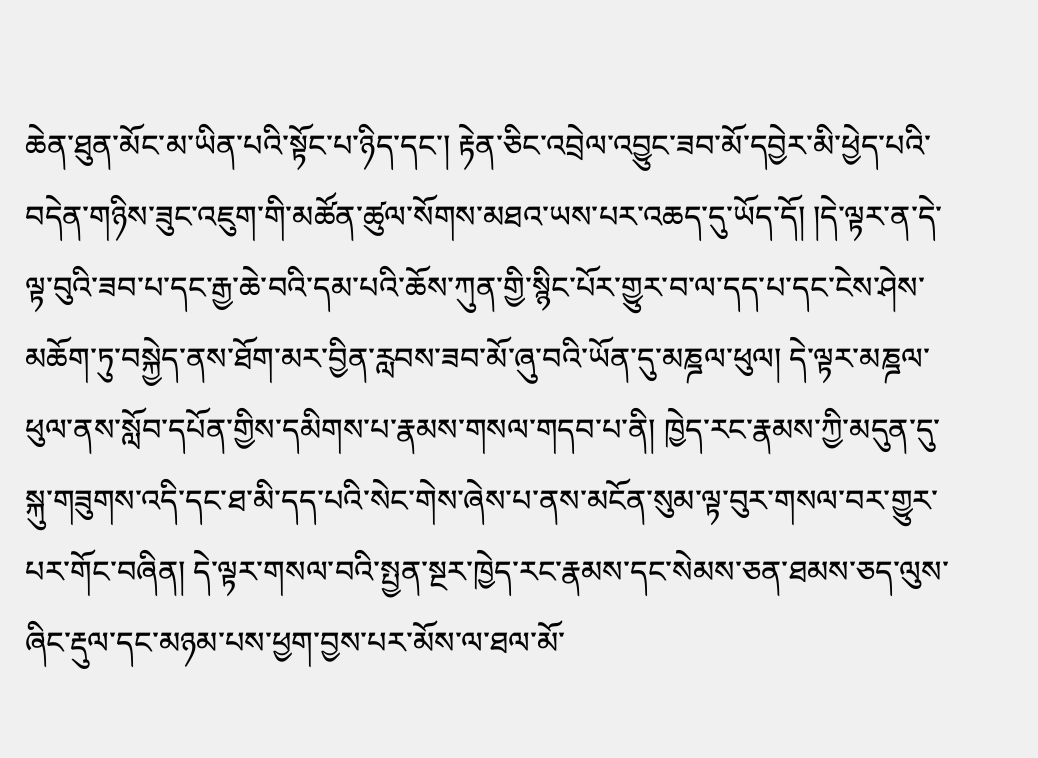ཆེན་ཐུན་མོང་མ་ཡིན་པའི་སྟོང་པ་ཉིད་དང་། རྟེན་ཅིང་འབྲེལ་འབྱུང་ཟབ་མོ་དབྱེར་མི་ཕྱེད་པའི་བདེན་གཉིས་ཟུང་འཇུག་གི་མཚོན་ཚུལ་སོགས་མཐའ་ཡས་པར་འཆད་དུ་ཡོད་དོ། །དེ་ལྟར་ན་དེ་ལྟ་བུའི་ཟབ་པ་དང་རྒྱ་ཆེ་བའི་དམ་པའི་ཆོས་ཀུན་གྱི་སྙིང་པོར་གྱུར་བ་ལ་དད་པ་དང་ངེས་ཤེས་མཆོག་ཏུ་བསྐྱེད་ནས་ཐོག་མར་བྱིན་རླབས་ཟབ་མོ་ཞུ་བའི་ཡོན་དུ་མཎྜལ་ཕུལ། དེ་ལྟར་མཎྜལ་ཕུལ་ནས་སློབ་དཔོན་གྱིས་དམིགས་པ་རྣམས་གསལ་གདབ་པ་ནི། ཁྱེད་རང་རྣམས་ཀྱི་མདུན་དུ་སྐུ་གཟུགས་འདི་དང་ཐ་མི་དད་པའི་སེང་གེས་ཞེས་པ་ནས་མངོན་སུམ་ལྟ་བུར་གསལ་བར་གྱུར་པར་གོང་བཞིན། དེ་ལྟར་གསལ་བའི་སྤྱན་སྔར་ཁྱེད་རང་རྣམས་དང་སེམས་ཅན་ཐམས་ཅད་ལུས་ཞིང་རྡུལ་དང་མཉམ་པས་ཕྱག་བྱས་པར་མོས་ལ་ཐལ་མོ་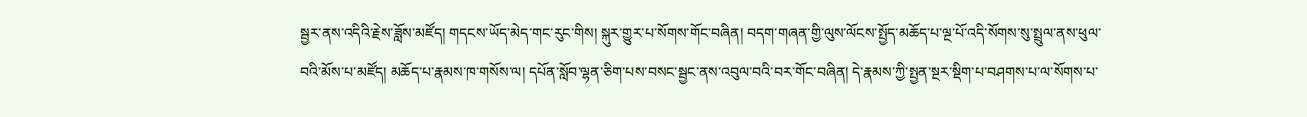སྦྱར་ནས་འདིའི་རྗེས་ཟློས་མཛོད། གདངས་ཡོད་མེད་གང་རུང་གིས། སྐུར་གྱུར་པ་སོགས་གོང་བཞིན། བདག་གཞན་གྱི་ལུས་ལོངས་སྤྱོད་མཆོད་པ་ལྔ་པོ་འདི་སོགས་སུ་སྤྲུལ་ནས་ཕུལ་བའི་མོས་པ་མཛོད། མཆོད་པ་རྣམས་ཁ་གསོས་ལ། དཔོན་སློབ་ལྷན་ཅིག་པས་བསང་སྦྱང་ནས་འབུལ་བའི་བར་གོང་བཞིན། དེ་རྣམས་ཀྱི་སྤྱན་སྔར་སྡིག་པ་བཤགས་པ་ལ་སོགས་པ་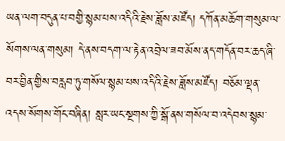ཡན་ལག་བདུན་པ་བགྱི་སྙམ་པས་འདིའི་རྗེས་ཟློས་མཛོད། དཀོན་མཆོག་གསུམ་ལ་སོགས་ལན་གསུམ། དེ་ནས་བདག་ལ་རྟེན་འབྲེལ་ཟབ་མོས་ནད་གདོན་བར་ཆད་ཞི་བར་བྱིན་གྱིས་བརླབ་ཏུ་གསོལ་སྙམ་པས་འདིའི་རྗེས་ཟློས་མཛོད། བཅོམ་ལྡན་འདས་སོགས་གོང་བཞིན། སླར་ཡང་སྔགས་ཀྱི་སྒོ་ནས་གསོལ་བ་འདེབས་སྙམ་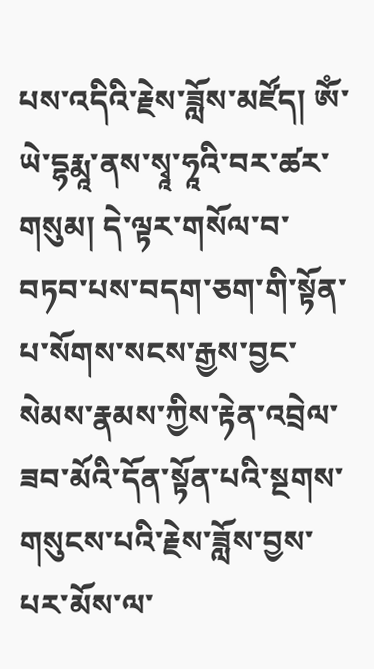པས་འདིའི་རྗེས་ཟློས་མཛོད། ཨོཾ་ཡེ་དྷརྨཱ་ནས་སྭཱ་ཧཱའི་བར་ཚར་གསུམ། དེ་ལྟར་གསོལ་བ་བཏབ་པས་བདག་ཅག་གི་སྟོན་པ་སོགས་སངས་རྒྱས་བྱང་སེམས་རྣམས་ཀྱིས་རྟེན་འབྲེལ་ཟབ་མོའི་དོན་སྟོན་པའི་སྔགས་གསུངས་པའི་རྗེས་ཟློས་བྱས་པར་མོས་ལ་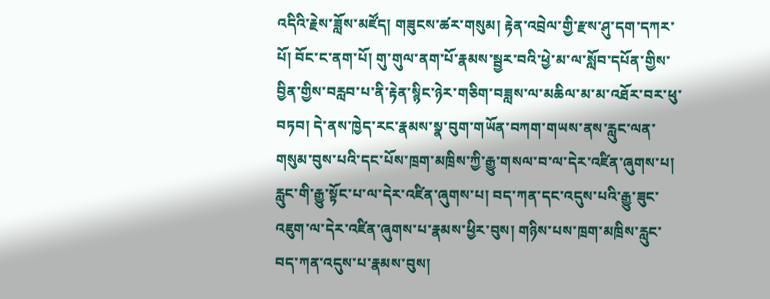འདིའི་རྗེས་ཟློས་མཛོད། གཟུངས་ཚར་གསུམ། རྟེན་འབྲེལ་གྱི་རྫས་ཤུ་དག་དཀར་པོ། བོང་ང་ནག་པོ། གུ་གུལ་ནག་པོ་རྣམས་སྦྱར་བའི་ཕྱེ་མ་ལ་སློབ་དཔོན་གྱིས་བྱིན་གྱིས་བརླབ་པ་ནི་རྟེན་སྙིང་ཉེར་གཅིག་བཟླས་ལ་མཆིལ་མ་མ་འཐོར་བར་ཕུ་བཏབ། དེ་ནས་ཁྱེད་རང་རྣམས་སྣ་བུག་གཡོན་བཀག་གཡས་ནས་རླུང་ལན་གསུམ་བུས་པའི་དང་པོས་ཁྲག་མཁྲིས་ཀྱི་རྒྱུ་གསལ་བ་ལ་དེར་འཛིན་ཞུགས་པ། རླུང་གི་རྒྱུ་སྟོང་པ་ལ་དེར་འཛིན་ཞུགས་པ། བད་ཀན་དང་འདུས་པའི་རྒྱུ་ཟུང་འཇུག་ལ་དེར་འཛིན་ཞུགས་པ་རྣམས་ཕྱིར་བུས། གཉིས་པས་ཁྲག་མཁྲིས་རླུང་བད་ཀན་འདུས་པ་རྣམས་བུས།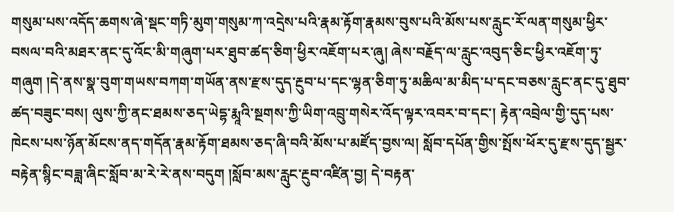གསུམ་པས་འདོད་ཆགས་ཞེ་སྡང་གཏི་མུག་གསུམ་ཀ་འདྲེས་པའི་རྣམ་རྟོག་རྣམས་བུས་པའི་མོས་པས་རླུང་རོ་ལན་གསུམ་ཕྱིར་བསལ་བའི་མཐར་ནང་དུ་འོང་མི་གཞུག་པར་ཐུབ་ཚད་ཅིག་ཕྱིར་འཇོག་པར་ཞུ། ཞེས་བརྗོད་ལ་རླུང་འབུད་ཅིང་ཕྱིར་འཇོག་ཏུ་གཞུག །དེ་ནས་སྣ་བུག་གཡས་བཀག་གཡོན་ནས་རྫས་དུད་རྔུབ་པ་དང་ལྷན་ཅིག་ཏུ་མཆིལ་མ་མིད་པ་དང་བཅས་རླུང་ནང་དུ་ཐུབ་ཚད་བཟུང་བས། ལུས་ཀྱི་ནང་ཐམས་ཅད་ཡེདྷ་རྨཱའི་སྔགས་ཀྱི་ཡིག་འབྲུ་གསེར་འོད་ལྟར་འབར་བ་དང་། རྟེན་འབྲེལ་གྱི་དུད་པས་ཁེངས་པས་ཉོན་མོངས་ནད་གདོན་རྣམ་རྟོག་ཐམས་ཅད་ཞི་བའི་མོས་པ་མཛོད་བྱས་ལ། སློབ་དཔོན་གྱིས་སྤོས་ཕོར་དུ་རྫས་དུད་སྦྱར་བརྟེན་སྙིང་བཟླ་ཞིང་སློབ་མ་རེ་རེ་ནས་བདུག །སློབ་མས་རླུང་རྔུབ་འཛིན་བྱ། དེ་བརྟན་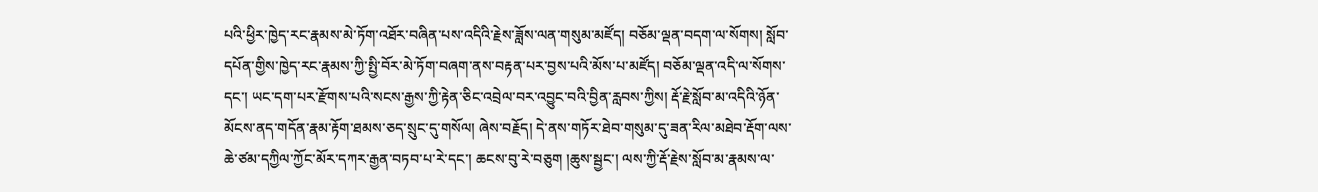པའི་ཕྱིར་ཁྱེད་རང་རྣམས་མེ་ཏོག་འཐོར་བཞིན་པས་འདིའི་རྗེས་ཟློས་ལན་གསུམ་མཛོད། བཅོམ་ལྡན་བདག་ལ་སོགས། སློབ་དཔོན་གྱིས་ཁྱེད་རང་རྣམས་ཀྱི་སྤྱི་བོར་མེ་ཏོག་བཞག་ནས་བརྟན་པར་བྱས་པའི་མོས་པ་མཛོད། བཅོམ་ལྡན་འདི་ལ་སོགས་དང་། ཡང་དག་པར་རྫོགས་པའི་སངས་རྒྱས་ཀྱི་རྟེན་ཅིང་འབྲེལ་བར་འབྱུང་བའི་བྱིན་རླབས་ཀྱིས། རྡོ་རྗེ་སློབ་མ་འདིའི་ཉོན་མོངས་ནད་གདོན་རྣམ་རྟོག་ཐམས་ཅད་སྲུང་དུ་གསོལ། ཞེས་བརྗོད། དེ་ནས་གཏོར་ཐེབ་གསུམ་དུ་ཟན་རིལ་མཐེབ་རྡོག་ལས་ཆེ་ཙམ་དཀྱིལ་ཀྱོང་མོར་དཀར་རྒྱན་བཏབ་པ་རེ་དང་། ཆངས་བུ་རེ་བཅུག །ཆུས་སྦྱང་། ལས་ཀྱི་རྡོ་རྗེས་སློབ་མ་རྣམས་ལ་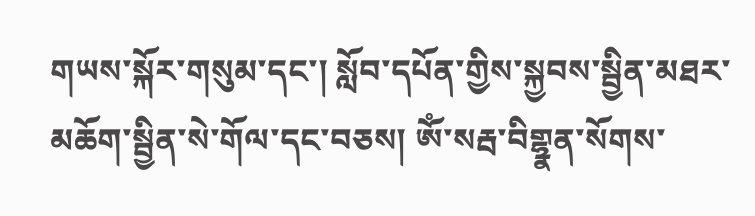གཡས་སྐོར་གསུམ་དང་། སློབ་དཔོན་གྱིས་སྐྱབས་སྦྱིན་མཐར་མཆོག་སྦྱིན་སེ་གོལ་དང་བཅས། ཨོཾ་སརྦ་བིགྷྣན་སོགས་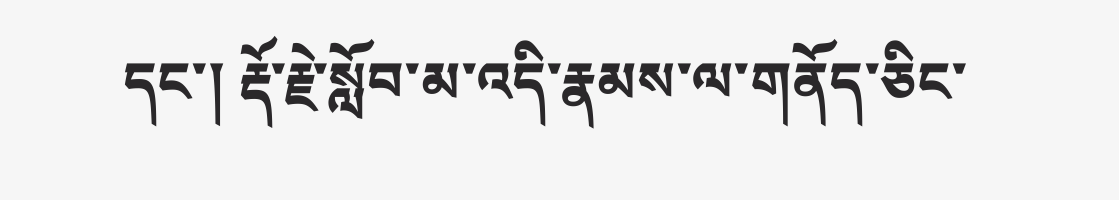དང་། རྡོ་རྗེ་སློབ་མ་འདི་རྣམས་ལ་གནོད་ཅིང་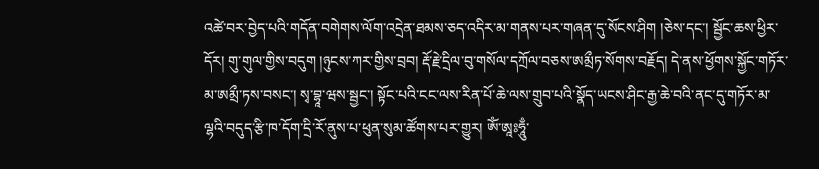འཚེ་བར་བྱེད་པའི་གདོན་བགེགས་ལོག་འདྲེན་ཐམས་ཅད་འདིར་མ་གནས་པར་གཞན་དུ་སོངས་ཤིག །ཅེས་དང་། སྦྱོང་ཆས་ཕྱིར་དོར། གུ་གུལ་གྱིས་བདུག །ཉུངས་ཀར་གྱིས་བྲབ། རྡོ་རྗེ་དྲིལ་བུ་གསོལ་དཀྲོལ་བཅས་ཨམྲྀཏ་སོགས་བརྗོད། དེ་ནས་ཕྱོགས་སྐྱོང་གཏོར་མ་ཨམྲྀ་ཏས་བསང་། སྭ་བྷཱ་ཝས་སྦྱང་། སྟོང་པའི་ངང་ལས་རིན་པོ་ཆེ་ལས་གྲུབ་པའི་སྣོད་ཡངས་ཤིང་རྒྱ་ཆེ་བའི་ནང་དུ་གཏོར་མ་ལྷའི་བདུད་རྩི་ཁ་དོག་དྲི་རོ་ནུས་པ་ཕུན་སུམ་ཚོགས་པར་གྱུར། ཨོཾ་ཨཱཿཧཱུྃ་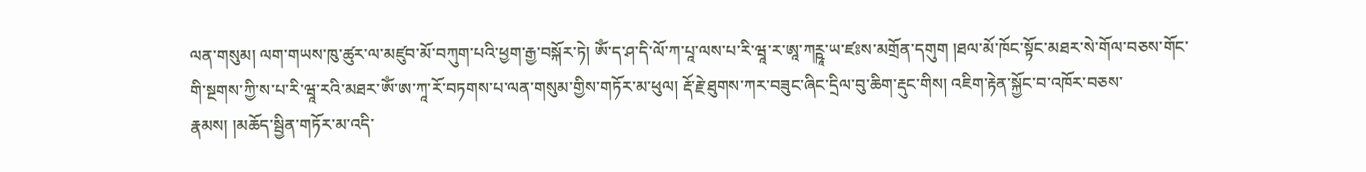ལན་གསུམ། ལག་གཡས་ཁུ་ཚུར་ལ་མཛུབ་མོ་བཀུག་པའི་ཕྱག་རྒྱ་བསྐོར་ཏེ། ཨོཾ་ད་ཤ་དི་ལོ་ཀ་པཱ་ལས་པ་རི་ཝཱ་ར་ཨཱ་ཀཪྵཱ་ཡ་ཛཿས་མགྲོན་དགུག །ཐལ་མོ་ཁོང་སྟོང་མཐར་སེ་གོལ་བཅས་གོང་གི་སྔགས་ཀྱི་ས་པ་རི་ཝཱ་རའི་མཐར་ཨོཾ་ཨ་ཀཱ་རོ་བཏགས་པ་ལན་གསུམ་གྱིས་གཏོར་མ་ཕུལ། རྡོ་རྗེ་ཐུགས་ཀར་བཟུང་ཞིང་དྲིལ་བུ་ཆིག་རྡུང་གིས། འཇིག་རྟེན་སྐྱོང་བ་འཁོར་བཅས་རྣམས། །མཆོད་སྦྱིན་གཏོར་མ་འདི་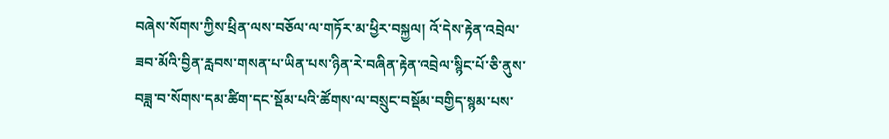བཞེས་སོགས་ཀྱིས་ཕྲིན་ལས་བཅོལ་ལ་གཏོར་མ་ཕྱིར་བསྐྱལ། འོ་དེས་རྟེན་འབྲེལ་ཟབ་མོའི་བྱིན་རླབས་གསན་པ་ཡིན་པས་ཉིན་རེ་བཞིན་རྟེན་འབྲེལ་སྙིང་པོ་ཅི་ནུས་བཟླ་བ་སོགས་དམ་ཚིག་དང་སྡོམ་པའི་ཚོགས་ལ་བསྲུང་བསྡོམ་བགྱིད་སྙམ་པས་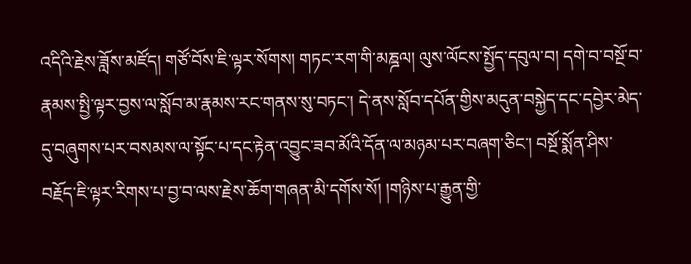འདིའི་རྗེས་ཟློས་མཛོད། གཙོ་བོས་ཇི་ལྟར་སོགས། གཏང་རག་གི་མཎྜལ། ལུས་ལོངས་སྤྱོད་དབུལ་བ། དགེ་བ་བསྔོ་བ་རྣམས་སྤྱི་ལྟར་བྱས་ལ་སློབ་མ་རྣམས་རང་གནས་སུ་བཏང་། དེ་ནས་སློབ་དཔོན་གྱིས་མདུན་བསྐྱེད་དང་དབྱེར་མེད་དུ་བཞུགས་པར་བསམས་ལ་སྟོང་པ་དང་རྟེན་འབྱུང་ཟབ་མོའི་དོན་ལ་མཉམ་པར་བཞག་ཅིང་། བསྔོ་སྨོན་ཤིས་བརྗོད་ཇི་ལྟར་རིགས་པ་བྱ་བ་ལས་རྗེས་ཆོག་གཞན་མི་དགོས་སོ། །གཉིས་པ་རྒྱུན་གྱི་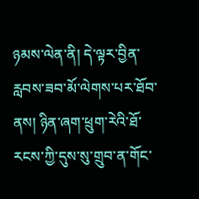ཉམས་ལེན་ནི། དེ་ལྟར་བྱིན་རླབས་ཟབ་མོ་ལེགས་པར་ཐོབ་ནས། ཉིན་ཞག་ཕྲུག་རེའི་ཐོ་རངས་ཀྱི་དུས་སུ་གྲུབ་ན་གོང་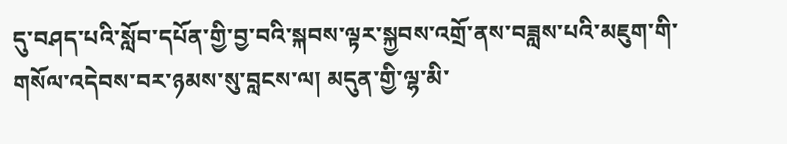དུ་བཤད་པའི་སློབ་དཔོན་གྱི་བྱ་བའི་སྐབས་ལྟར་སྐྱབས་འགྲོ་ནས་བཟླས་པའི་མཇུག་གི་གསོལ་འདེབས་བར་ཉམས་སུ་བླངས་ལ། མདུན་གྱི་ལྷ་མི་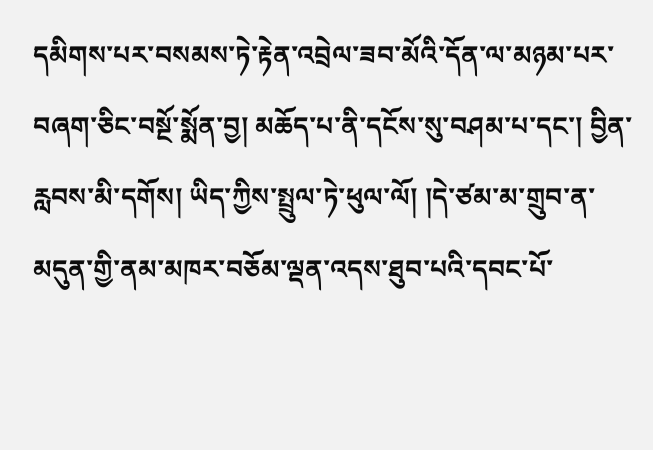དམིགས་པར་བསམས་ཏེ་རྟེན་འབྲེལ་ཟབ་མོའི་དོན་ལ་མཉམ་པར་བཞག་ཅིང་བསྔོ་སྨོན་བྱ། མཆོད་པ་ནི་དངོས་སུ་བཤམ་པ་དང་། བྱིན་རླབས་མི་དགོས། ཡིད་ཀྱིས་སྤྲུལ་ཏེ་ཕུལ་ལོ། །དེ་ཙམ་མ་གྲུབ་ན་མདུན་གྱི་ནམ་མཁར་བཅོམ་ལྡན་འདས་ཐུབ་པའི་དབང་པོ་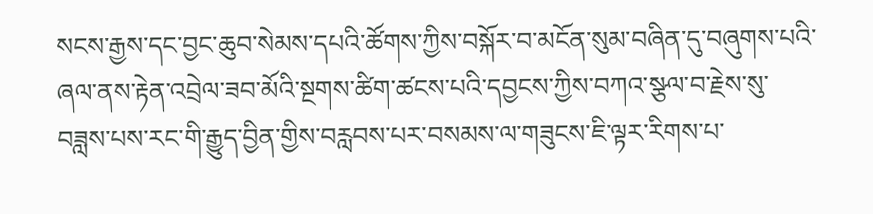སངས་རྒྱས་དང་བྱང་ཆུབ་སེམས་དཔའི་ཚོགས་ཀྱིས་བསྐོར་བ་མངོན་སུམ་བཞིན་དུ་བཞུགས་པའི་ཞལ་ནས་རྟེན་འབྲེལ་ཟབ་མོའི་སྔགས་ཚིག་ཚངས་པའི་དབྱངས་ཀྱིས་བཀའ་སྩལ་བ་རྗེས་སུ་བཟླས་པས་རང་གི་རྒྱུད་བྱིན་གྱིས་བརླབས་པར་བསམས་ལ་གཟུངས་ཇི་ལྟར་རིགས་པ་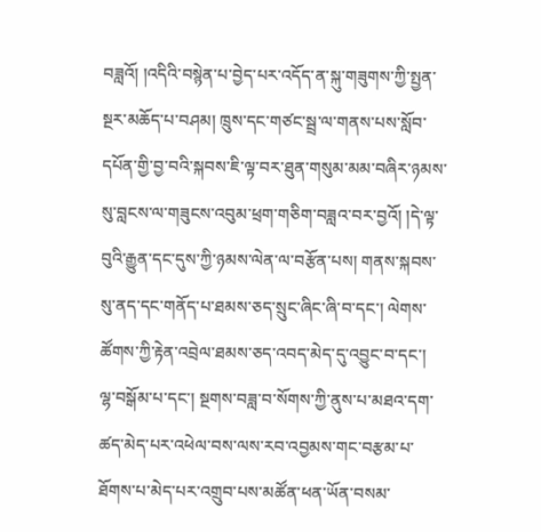བཟླའོ། །འདིའི་བསྙེན་པ་བྱེད་པར་འདོད་ན་སྐུ་གཟུགས་ཀྱི་སྤྱན་སྔར་མཆོད་པ་བཤམ། ཁྲུས་དང་གཙང་སྦྲ་ལ་གནས་པས་སློབ་དཔོན་གྱི་བྱ་བའི་སྐབས་ཇི་ལྟ་བར་ཐུན་གསུམ་མམ་བཞིར་ཉམས་སུ་བླངས་ལ་གཟུངས་འབུམ་ཕྲག་གཅིག་བཟླའ་བར་བྱའོ། །དེ་ལྟ་བུའི་རྒྱུན་དང་དུས་ཀྱི་ཉམས་ལེན་ལ་བརྩོན་པས། གནས་སྐབས་སུ་ནད་དང་གནོད་པ་ཐམས་ཅད་སྲུང་ཞིང་ཞི་བ་དང་། ལེགས་ཚོགས་ཀྱི་རྟེན་འབྲེལ་ཐམས་ཅད་འབད་མེད་དུ་འབྱུང་བ་དང་། ལྷ་བསྒོམ་པ་དང་། སྔགས་བཟླ་བ་སོགས་ཀྱི་ནུས་པ་མཐའ་དག་ཚད་མེད་པར་འཕེལ་བས་ལས་རབ་འབྱམས་གང་བརྩམ་པ་ཐོགས་པ་མེད་པར་འགྲུབ་པས་མཚོན་ཕན་ཡོན་བསམ་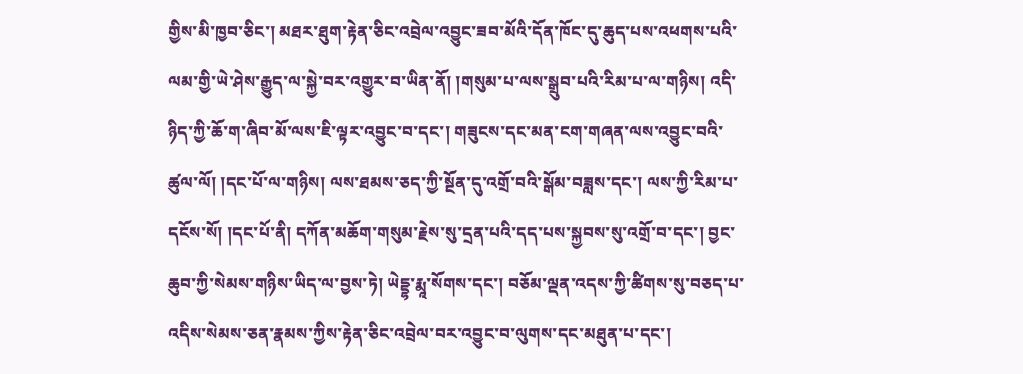གྱིས་མི་ཁྱབ་ཅིང་། མཐར་ཐུག་རྟེན་ཅིང་འབྲེལ་འབྱུང་ཟབ་མོའི་དོན་ཁོང་དུ་ཆུད་པས་འཕགས་པའི་ལམ་གྱི་ཡེ་ཤེས་རྒྱུད་ལ་སྐྱེ་བར་འགྱུར་བ་ཡིན་ནོ། །གསུམ་པ་ལས་སྒྲུབ་པའི་རིམ་པ་ལ་གཉིས། འདི་ཉིད་ཀྱི་ཆོ་ག་ཞིབ་མོ་ལས་ཇི་ལྟར་འབྱུང་བ་དང་། གཟུངས་དང་མན་ངག་གཞན་ལས་འབྱུང་བའི་ཚུལ་ལོ། །དང་པོ་ལ་གཉིས། ལས་ཐམས་ཅད་ཀྱི་སྔོན་དུ་འགྲོ་བའི་སྒོམ་བཟླས་དང་། ལས་ཀྱི་རིམ་པ་དངོས་སོ། །དང་པོ་ནི། དཀོན་མཆོག་གསུམ་རྗེས་སུ་དྲན་པའི་དད་པས་སྐྱབས་སུ་འགྲོ་བ་དང་། བྱང་ཆུབ་ཀྱི་སེམས་གཉིས་ཡིད་ལ་བྱས་ཏེ། ཡེདྡྷ་རྨཱ་སོགས་དང་། བཅོམ་ལྡན་འདས་ཀྱི་ཚིགས་སུ་བཅད་པ་འདིས་སེམས་ཅན་རྣམས་ཀྱིས་རྟེན་ཅིང་འབྲེལ་བར་འབྱུང་བ་ལུགས་དང་མཐུན་པ་དང་།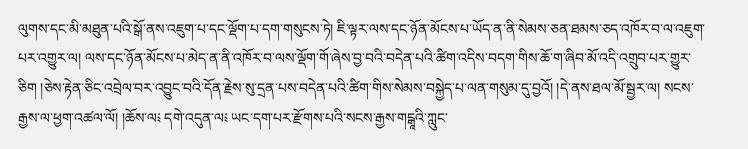ལུགས་དང་མི་མཐུན་པའི་སྒོ་ནས་འཇུག་པ་དང་ལྡོག་པ་དག་གསུངས་ཏེ། ཇི་ལྟར་ལས་དང་ཉོན་མོངས་པ་ཡོད་ན་ནི་སེམས་ཅན་ཐམས་ཅད་འཁོར་བ་ལ་འཇུག་པར་འགྱུར་ལ། ལས་དང་ཉོན་མོངས་པ་མེད་ན་ནི་འཁོར་བ་ལས་ལྡོག་གོ་ཞེས་བྱ་བའི་བདེན་པའི་ཚིག་འདིས་བདག་གིས་ཆོ་ག་ཞིབ་མོ་འདི་འགྲུབ་པར་གྱུར་ཅིག །ཅེས་རྟེན་ཅིང་འབྲེལ་བར་འབྱུང་བའི་དོན་རྗེས་སུ་དྲན་པས་བདེན་པའི་ཚིག་གིས་སེམས་བསྐྱེད་པ་ལན་གསུམ་དུ་བྱའོ། །དེ་ནས་ཐལ་མོ་སྦྱར་ལ། སངས་རྒྱས་ལ་ཕྱག་འཚལ་ལོ། །ཆོས་ལ༴ དགེ་འདུན་ལ༴ ཡང་དག་པར་རྫོགས་པའི་སངས་རྒྱས་གངྒཱའི་ཀླུང་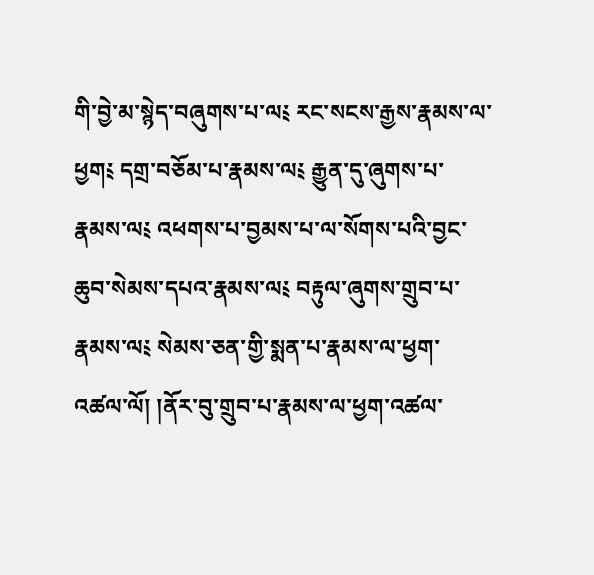གི་བྱེ་མ་སྙེད་བཞུགས་པ་ལ༴ རང་སངས་རྒྱས་རྣམས་ལ་ཕྱག༴ དགྲ་བཅོམ་པ་རྣམས་ལ༴ རྒྱུན་དུ་ཞུགས་པ་རྣམས་ལ༴ འཕགས་པ་བྱམས་པ་ལ་སོགས་པའི་བྱང་ཆུབ་སེམས་དཔའ་རྣམས་ལ༴ བརྟུལ་ཞུགས་གྲུབ་པ་རྣམས་ལ༴ སེམས་ཅན་གྱི་སྨན་པ་རྣམས་ལ་ཕྱག་འཚལ་ལོ། །ནོར་བུ་གྲུབ་པ་རྣམས་ལ་ཕྱག་འཚལ་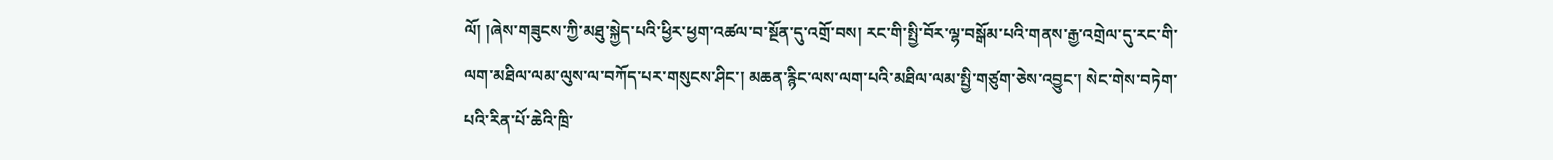ལོ། །ཞེས་གཟུངས་ཀྱི་མཐུ་སྐྱེད་པའི་ཕྱིར་ཕྱག་འཚལ་བ་སྔོན་དུ་འགྲོ་བས། རང་གི་སྤྱི་བོར་ལྷ་བསྒོམ་པའི་གནས་རྒྱ་འགྲེལ་དུ་རང་གི་ལག་མཐིལ་ལམ་ལུས་ལ་བཀོད་པར་གསུངས་ཤིང་། མཆན་རྙིང་ལས་ལག་པའི་མཐིལ་ལམ་སྤྱི་གཙུག་ཅེས་འབྱུང་། སེང་གེས་བཏེག་པའི་རིན་པོ་ཆེའི་ཁྲི་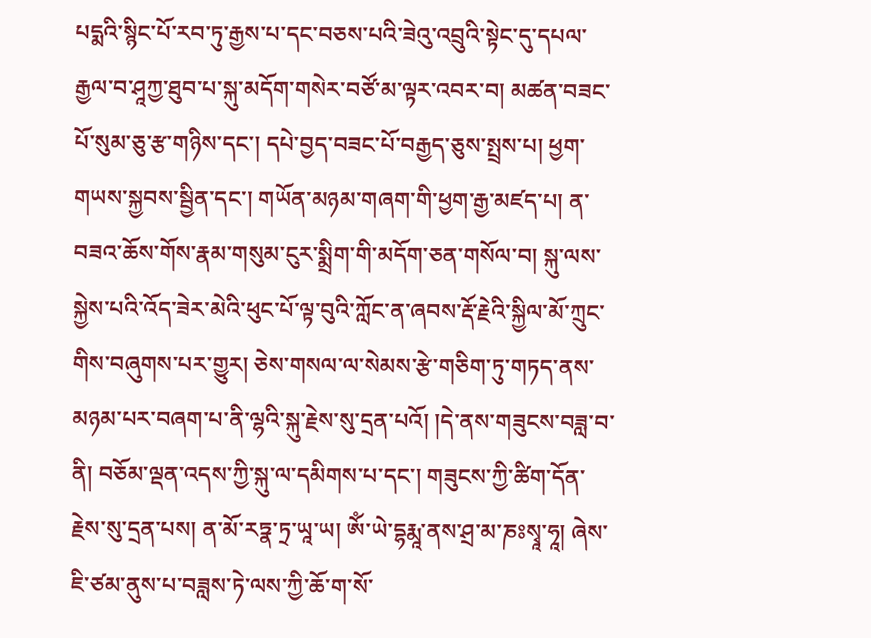པདྨའི་སྙིང་པོ་རབ་ཏུ་རྒྱས་པ་དང་བཅས་པའི་ཟེའུ་འབྲུའི་སྟེང་དུ་དཔལ་རྒྱལ་བ་ཤཱཀྱ་ཐུབ་པ་སྐུ་མདོག་གསེར་བཙོ་མ་ལྟར་འབར་བ། མཚན་བཟང་པོ་སུམ་ཅུ་རྩ་གཉིས་དང་། དཔེ་བྱད་བཟང་པོ་བརྒྱད་ཅུས་སྤྲས་པ། ཕྱག་གཡས་སྐྱབས་སྦྱིན་དང་། གཡོན་མཉམ་གཞག་གི་ཕྱག་རྒྱ་མཛད་པ། ན་བཟའ་ཆོས་གོས་རྣམ་གསུམ་ངུར་སྨྲིག་གི་མདོག་ཅན་གསོལ་བ། སྐུ་ལས་སྐྱེས་པའི་འོད་ཟེར་མེའི་ཕུང་པོ་ལྟ་བུའི་ཀློང་ན་ཞབས་རྡོ་རྗེའི་སྐྱིལ་མོ་ཀྲུང་གིས་བཞུགས་པར་གྱུར། ཅེས་གསལ་ལ་སེམས་རྩེ་གཅིག་ཏུ་གཏད་ནས་མཉམ་པར་བཞག་པ་ནི་ལྷའི་སྐུ་རྗེས་སུ་དྲན་པའོ། །དེ་ནས་གཟུངས་བཟླ་བ་ནི། བཅོམ་ལྡན་འདས་ཀྱི་སྐུ་ལ་དམིགས་པ་དང་། གཟུངས་ཀྱི་ཚིག་དོན་རྗེས་སུ་དྲན་པས། ན་མོ་རཏྣ་ཏྲ་ཡཱ་ཡ། ཨོཾ་ཡེ་དྷརྨཱ་ནས་ཤྲ་མ་ཎཿསྭཱ་ཧཱ། ཞེས་ཇི་ཙམ་ནུས་པ་བཟླས་ཏེ་ལས་ཀྱི་ཆོ་ག་སོ་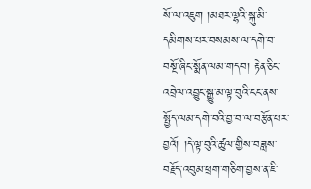སོ་ལ་འཇུག །མཐར་ལྷའི་སྐུ་མི་དམིགས་པར་བསམས་ལ་དགེ་བ་བསྔོ་ཞིང་སྨོན་ལམ་གདབ། རྟེན་ཅིང་འབྲེལ་འབྱུང་སྒྱུ་མ་ལྟ་བུའི་ངང་ནས་སྤྱོད་ལམ་དགེ་བའི་བྱ་བ་ལ་བརྩོན་པར་བྱའོ། །དེ་ལྟ་བུའི་ཚུལ་གྱིས་བཟླས་བརྗོད་འབུམ་ཕྲག་གཅིག་བྱས་ན་ཇི་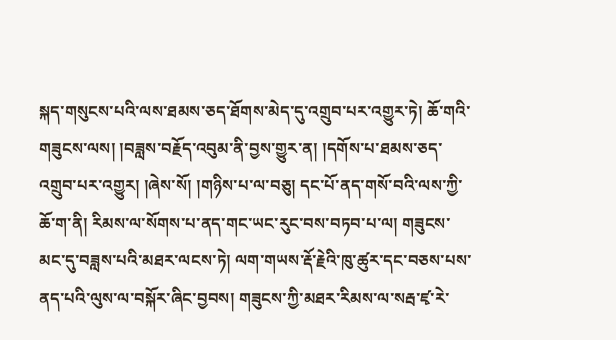སྐད་གསུངས་པའི་ལས་ཐམས་ཅད་ཐོགས་མེད་དུ་འགྲུབ་པར་འགྱུར་ཏེ། ཆོ་གའི་གཟུངས་ལས། །བཟླས་བརྗོད་འབུམ་ནི་བྱས་གྱུར་ན། །དགོས་པ་ཐམས་ཅད་འགྲུབ་པར་འགྱུར། །ཞེས་སོ། །གཉིས་པ་ལ་བཅུ། དང་པོ་ནད་གསོ་བའི་ལས་ཀྱི་ཆོ་ག་ནི། རིམས་ལ་སོགས་པ་ནད་གང་ཡང་རུང་བས་བཏབ་པ་ལ། གཟུངས་མང་དུ་བཟླས་པའི་མཐར་ལངས་ཏེ། ལག་གཡས་རྡོ་རྗེའི་ཁུ་ཚུར་དང་བཅས་པས་ནད་པའི་ལུས་ལ་བསྐོར་ཞིང་བྱབས། གཟུངས་ཀྱི་མཐར་རིམས་ལ་སརྦ་ཛྭ་རེ་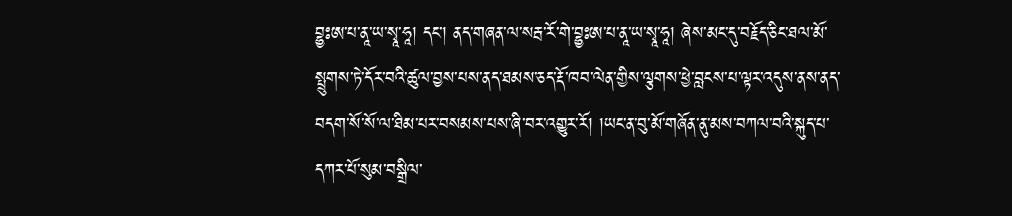བྷྱཿཨ་པ་ནཱ་ཡ་སྭཱ་ཧཱ། དང་། ནད་གཞན་ལ་སརྦ་རོ་གེ་བྷྱཿཨ་པ་ནཱ་ཡ་སྭཱ་ཧཱ། ཞེས་མང་དུ་བརྗོད་ཅིང་ཐལ་མོ་སྤྲུགས་ཏེ་དོར་བའི་ཚུལ་བྱས་པས་ནད་ཐམས་ཅད་རྡོ་ཁབ་ལེན་གྱིས་ལྕགས་ཕྱེ་བླངས་པ་ལྟར་འདུས་ནས་ནད་བདག་སོ་སོ་ལ་ཐིམ་པར་བསམས་པས་ཞི་བར་འགྱུར་རོ། །ཡང་ན་བུ་མོ་གཞོན་ནུ་མས་བཀལ་བའི་སྐུད་པ་དཀར་པོ་སུམ་བསྒྲིལ་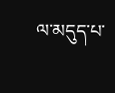ལ་མདུད་པ་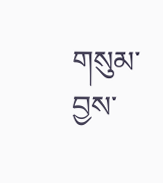གསུམ་བྱས་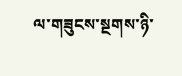ལ་གཟུངས་སྔགས་ཉི་